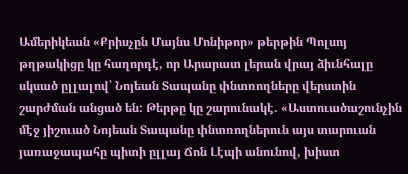Ամերիկեան «Քրիսչըն Մայնս Մոնիթոր» թերթին Պոլսոյ թղթակիցը կը հաղորդէ, որ Արարատ լերան վրայ ձիւնհալը սկսած ըլլալով՝ Նոյեան Տապանը փնտռողները վերստին շարժման անցած են: Թերթը կը շարունակէ. «Աստուածաշունչին մէջ յիշուած Նոյեան Տապանը փնտռողներուն այս տարուան յառաջապահը պիտի ըլլայ Ճոն Լէպի անունով, խիստ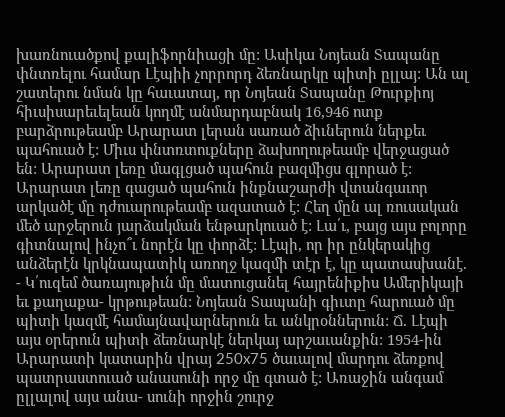խառնուածքով քալիֆորնիացի մը: Ասիկա Նոյեան Տապանը փնտռելու համար Լէպիի չորրորդ ձեռնարկը պիտի ըլլայ: Ան ալ շատերու նման կը հաւատայ, որ Նոյեան Տապանը Թուրքիոյ հիւսիսարեւելեան կողմէ անմարդաբնակ 16,946 ոտք բարձրութեամբ Արարատ լերան սառած ձիւներուն ներքեւ պահուած է: Միւս փնտռտուքները ձախողութեամբ վերջացած են: Արարատ լեռը մագլցած պահուն բազմիցս գլորած է: Արարատ լեռը գացած պահուն ինքնաշարժի վտանգաւոր արկածէ մը դժուարութեամբ ազատած է: Հեղ մըն ալ ռուսական մեծ արջերուն յարձակման ենթարկուած է: Լա՛ւ, բայց այս բոլորը գիտնալով ինչո՞ւ նորէն կը փորձէ: Լէպի, որ իր ընկերակից անձերէն կրկնապատիկ առողջ կազմի տէր է, կը պատասխանէ. - Կ՛ուզեմ ծառայութիւն մը մատուցանել հայրենիքիս Ամերիկայի եւ քաղաքա- կրթութեան: Նոյեան Տապանի գիւտը հարուած մը պիտի կազմէ համայնավարներուն եւ անկրօններուն: Ճ. Լէպի այս օրերուն պիտի ձեռնարկէ ներկայ արշաւանքին: 1954-ին Արարատի կատարին վրայ 250x75 ծաւալով մարդու ձեռքով պատրաստուած անասունի որջ մը գտած է: Առաջին անգամ ըլլալով այս անա- սունի որջին շուրջ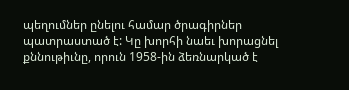պեղումներ ընելու համար ծրագիրներ պատրաստած է: Կը խորհի նաեւ խորացնել քննութիւնը, որուն 1958-ին ձեռնարկած է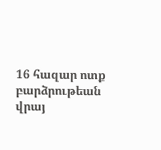16 հազար ոտք բարձրութեան վրայ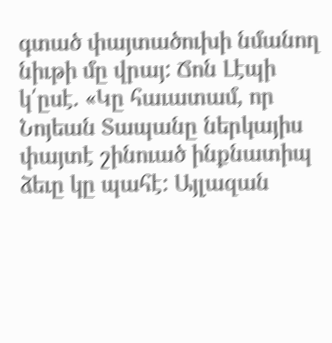գտած փայտածուխի նմանող նիւթի մը վրայ: Ճոն Լէպի կ՛ըսէ. «Կը հաւատամ, որ Նոյեան Տապանը ներկայիս փայտէ շինուած ինքնատիպ ձեւը կը պահէ: Այլազան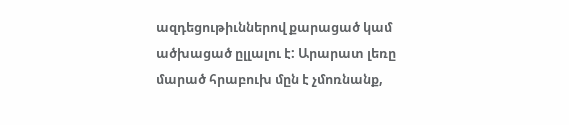ազդեցութիւններով քարացած կամ ածխացած ըլլալու է: Արարատ լեռը մարած հրաբուխ մըն է չմոռնանք,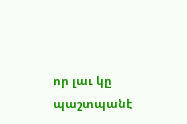որ լաւ կը պաշտպանէ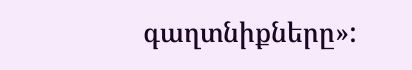գաղտնիքները»: